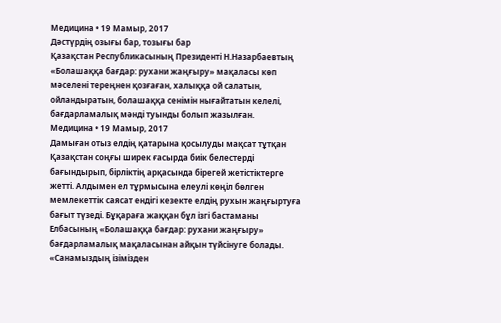Медицина • 19 Мамыр, 2017
Дәстүрдің озығы бар, тозығы бар
Қазақстан Республикасының Президенті Н.Назарбаевтың «Болашаққа бағдар: рухани жаңғыру» мақаласы көп мәселені тереңнен қозғаған, халыққа ой салатын, ойландыратын, болашаққа сенімін нығайтатын келелі, бағдарламалық мәнді туынды болып жазылған.
Медицина • 19 Мамыр, 2017
Дамыған отыз елдің қатарына қосылуды мақсат тұтқан Қазақстан соңғы ширек ғасырда биік белестерді бағындырып, бірліктің арқасында бірегей жетістіктерге жетті. Алдымен ел тұрмысына елеулі көңіл бөлген мемлекеттік саясат ендігі кезекте елдің рухын жаңғыртуға бағыт түзеді. Бұқараға жаққан бұл ізгі бастаманы Елбасының «Болашаққа бағдар: рухани жаңғыру» бағдарламалық мақаласынан айқын түйсінуге болады. «Санамыздың ізімізден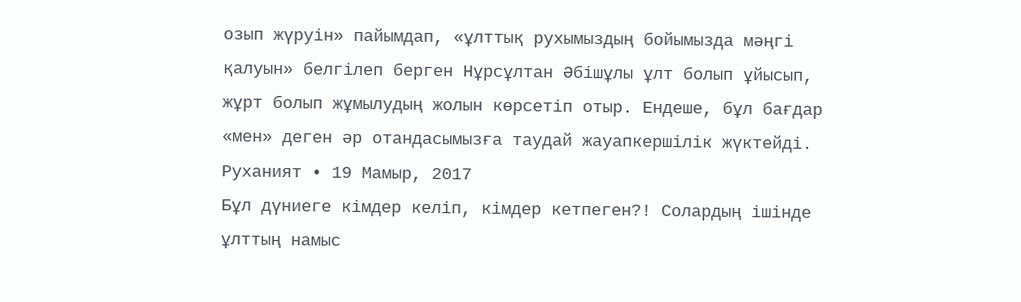озып жүруін» пайымдап, «ұлттық рухымыздың бойымызда мәңгі қалуын» белгілеп берген Нұрсұлтан Әбішұлы ұлт болып ұйысып, жұрт болып жұмылудың жолын көрсетіп отыр. Ендеше, бұл бағдар «мен» деген әр отандасымызға таудай жауапкершілік жүктейді.
Руханият • 19 Мамыр, 2017
Бұл дүниеге кімдер келіп, кімдер кетпеген?! Солардың ішінде ұлттың намыс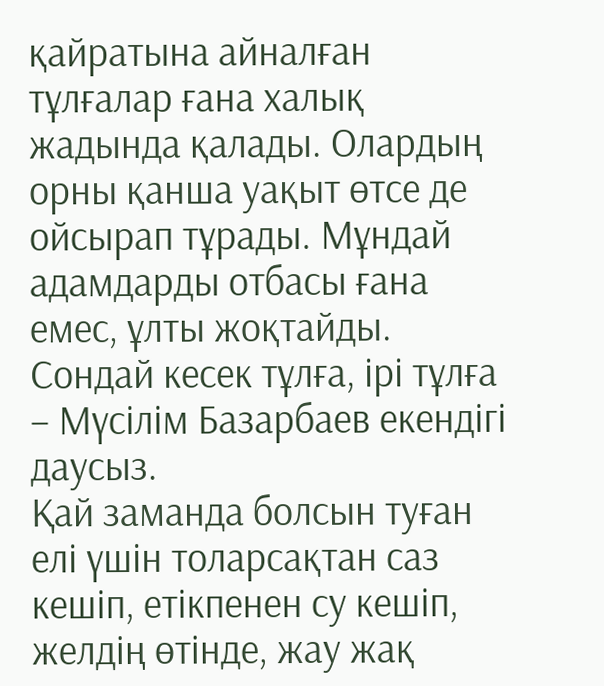қайратына айналған тұлғалар ғана халық жадында қалады. Олардың орны қанша уақыт өтсе де ойсырап тұрады. Мұндай адамдарды отбасы ғана емес, ұлты жоқтайды. Сондай кесек тұлға, ірі тұлға – Мүсілім Базарбаев екендігі даусыз.
Қай заманда болсын туған елі үшін толарсақтан саз кешіп, етікпенен су кешіп, желдің өтінде, жау жақ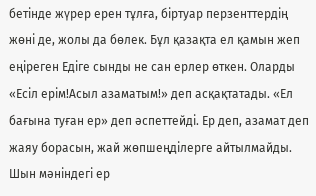бетінде жүрер ерен тұлға, біртуар перзенттердің жөні де, жолы да бөлек. Бұл қазақта ел қамын жеп еңіреген Едіге сынды не сан ерлер өткен. Оларды «Есіл ерім!Асыл азаматым!» деп асқақтатады. «Ел бағына туған ер» деп әспеттейді. Ер деп, азамат деп жаяу борасын, жай жөпшеңділерге айтылмайды. Шын мәніндегі ер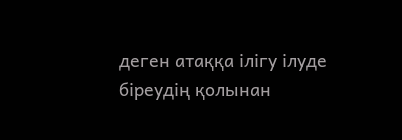деген атаққа ілігу ілуде біреудің қолынан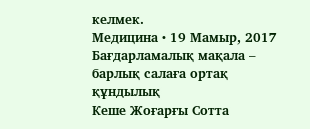келмек.
Медицина • 19 Мамыр, 2017
Бағдарламалық мақала – барлық салаға ортақ құндылық
Кеше Жоғарғы Сотта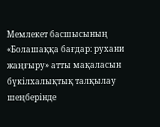Мемлекет басшысының «Болашаққа бағдар: рухани жаңғыру» атты мақаласын бүкілхалықтық талқылау шеңберінде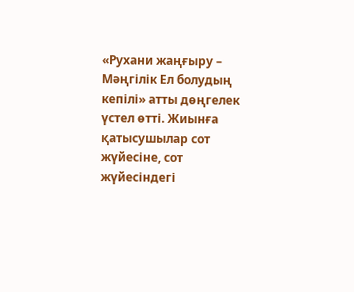«Рухани жаңғыру – Мәңгілік Ел болудың кепілі» атты дөңгелек үстел өтті. Жиынға қатысушылар сот жүйесіне, сот жүйесіндегі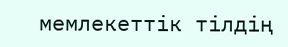мемлекеттік тілдің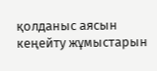қолданыс аясын кеңейту жұмыстарын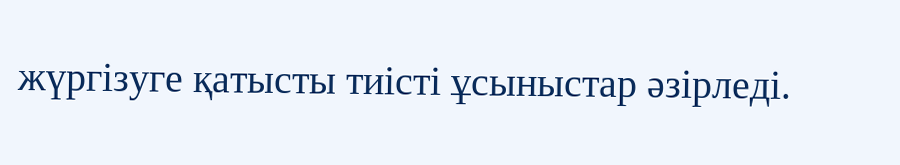жүргізуге қатысты тиісті ұсыныстар әзірледі.